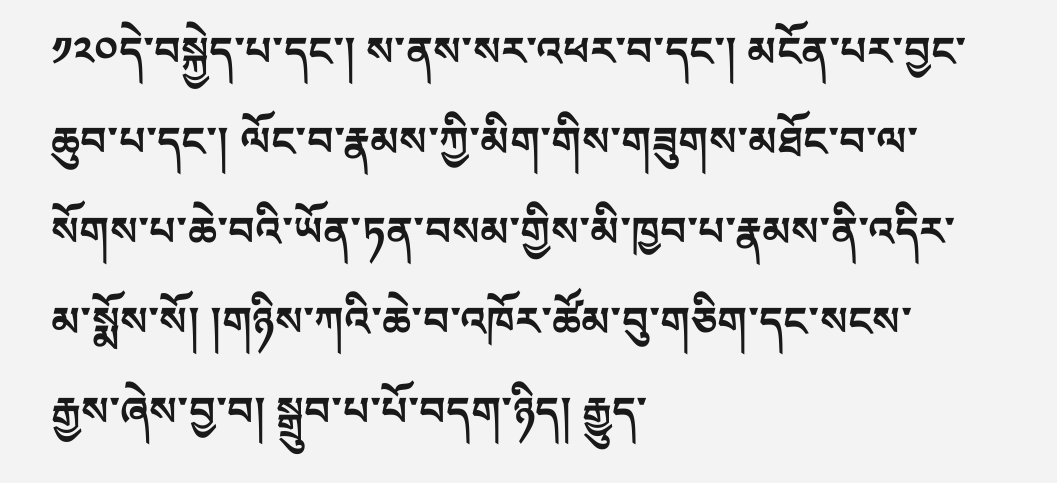༡༢༠དེ་བསྐྱེད་པ་དང་། ས་ནས་སར་འཕར་བ་དང་། མངོན་པར་བྱང་ཆུབ་པ་དང་། ལོང་བ་རྣམས་ཀྱི་མིག་གིས་གཟུགས་མཐོང་བ་ལ་སོགས་པ་ཆེ་བའི་ཡོན་ཏན་བསམ་གྱིས་མི་ཁྱབ་པ་རྣམས་ནི་འདིར་མ་སྨོས་སོ། །གཉིས་ཀའི་ཆེ་བ་འཁོར་ཚོམ་བུ་གཅིག་དང་སངས་རྒྱས་ཞེས་བྱ་བ། སྒྲུབ་པ་པོ་བདག་ཉིད། རྒྱུད་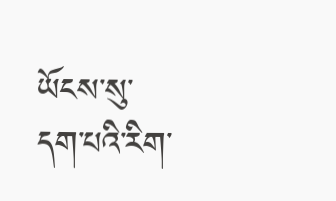ཡོངས་སུ་དག་པའི་རིག་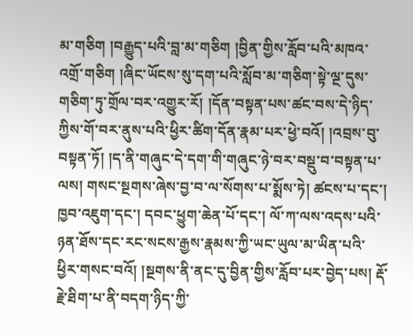མ་གཅིག །བརྒྱུད་པའི་བླ་མ་གཅིག །བྱིན་གྱིས་རློབ་པའི་མཁའ་འགྲོ་གཅིག །ཞིང་ཡོངས་སུ་དག་པའི་སློབ་མ་གཅིག་སྟེ་ལྔ་དུས་གཅིག་ཏུ་གྲོལ་བར་འགྱུར་རོ། །དོན་བསྟན་པས་ཚང་བས་དེ་ཉིད་ཀྱིས་གོ་བར་ནུས་པའི་ཕྱིར་ཚིག་དོན་རྣམ་པར་ཕྱེ་བའོ། །འབྲས་བུ་བསྟན་ཏོ། །ད་ནི་གཞུང་དེ་དག་གི་གཞུང་ཉེ་བར་བསྡུ་བ་བསྟན་པ་ལས། གསང་སྔགས་ཞེས་བྱ་བ་ལ་སོགས་པ་སྨོས་ཏེ། ཚངས་པ་དང་། ཁྱབ་འཇུག་དང་། དབང་ཕྱུག་ཆེན་པོ་དང་། ལོ་ཀ་ལས་འདས་པའི་ཉན་ཐོས་དང་རང་སངས་རྒྱས་རྣམས་ཀྱི་ཡང་ཡུལ་མ་ཡིན་པའི་ཕྱིར་གསང་བའོ། །སྔགས་ནི་ནང་དུ་བྱིན་གྱིས་རློབ་པར་བྱེད་པས། རྡོ་རྗེ་ཐིག་པ་ནི་བདག་ཉིད་ཀྱི་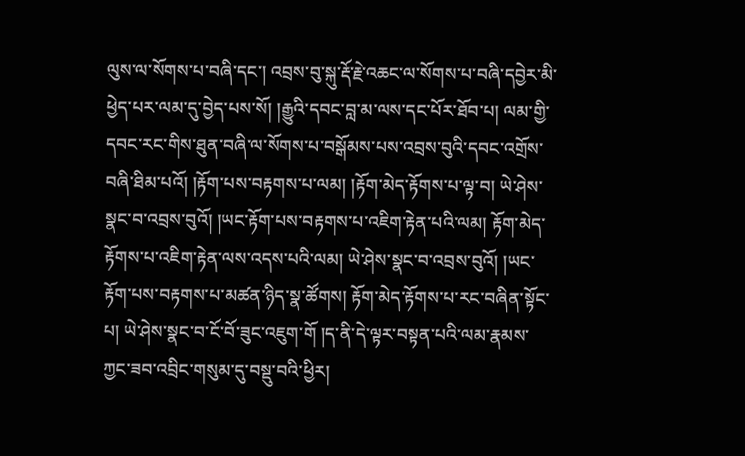ལུས་ལ་སོགས་པ་བཞི་དང་། འབྲས་བུ་སྐུ་རྡོ་རྗེ་འཆང་ལ་སོགས་པ་བཞི་དབྱེར་མི་ཕྱེད་པར་ལམ་དུ་བྱེད་པས་སོ། །རྒྱུའི་དབང་བླ་མ་ལས་དང་པོར་ཐོབ་པ། ལམ་གྱི་དབང་རང་གིས་ཐུན་བཞི་ལ་སོགས་པ་བསྒོམས་པས་འབྲས་བུའི་དབང་འགྲོས་བཞི་ཐིམ་པའོ། །རྟོག་པས་བརྟགས་པ་ལམ། །རྟོག་མེད་རྟོགས་པ་ལྟ་བ། ཡེ་ཤེས་སྣང་བ་འབྲས་བུའོ། །ཡང་རྟོག་པས་བརྟགས་པ་འཇིག་རྟེན་པའི་ལམ། རྟོག་མེད་རྟོགས་པ་འཇིག་རྟེན་ལས་འདས་པའི་ལམ། ཡེ་ཤེས་སྣང་བ་འབྲས་བུའོ། །ཡང་རྟོག་པས་བརྟགས་པ་མཚན་ཉིད་སྣ་ཚོགས། རྟོག་མེད་རྟོགས་པ་རང་བཞིན་སྟོང་པ། ཡེ་ཤེས་སྣང་བ་ངོ་བོ་ཟུང་འཇུག་གོ །ད་ནི་དེ་ལྟར་བསྟན་པའི་ལམ་རྣམས་ཀྱང་ཟབ་འབྲིང་གསུམ་དུ་བསྡུ་བའི་ཕྱིར།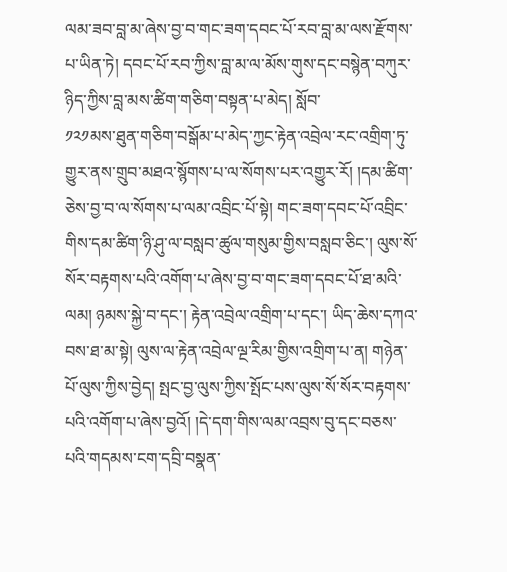ལམ་ཟབ་བླ་མ་ཞེས་བྱ་བ་གང་ཟག་དབང་པོ་རབ་བླ་མ་ལས་རྫོགས་པ་ཡིན་ཏེ། དབང་པོ་རབ་ཀྱིས་བླ་མ་ལ་མོས་གུས་དང་བསྙེན་བཀུར་ཉིད་ཀྱིས་བླ་མས་ཚིག་གཅིག་བསྟན་པ་མེད། སློབ་
༡༢༡མས་ཐུན་གཅིག་བསྒོམ་པ་མེད་ཀྱང་རྟེན་འབྲེལ་རང་འགྲིག་ཏུ་གྱུར་ནས་གྲུབ་མཐའ་སྙོགས་པ་ལ་སོགས་པར་འགྱུར་རོ། །དམ་ཚིག་ཅེས་བྱ་བ་ལ་སོགས་པ་ལམ་འབྲིང་པོ་སྟེ། གང་ཟག་དབང་པོ་འབྲིང་གིས་དམ་ཚིག་ཉི་ཤུ་ལ་བསླབ་ཚུལ་གསུམ་གྱིས་བསླབ་ཅིང་། ལུས་སོ་སོར་བརྟགས་པའི་འགོག་པ་ཞེས་བྱ་བ་གང་ཟག་དབང་པོ་ཐ་མའི་ལམ། ཉམས་སྐྱེ་བ་དང་། རྟེན་འབྲེལ་འགྲིག་པ་དང་། ཡིད་ཆེས་དཀའ་བས་ཐ་མ་སྟེ། ལུས་ལ་རྟེན་འབྲེལ་ལྔ་རིམ་གྱིས་འགྲིག་པ་ན། གཉེན་པོ་ལུས་ཀྱིས་བྱེད། སྤང་བྱ་ལུས་ཀྱིས་སྤོང་པས་ལུས་སོ་སོར་བརྟགས་པའི་འགོག་པ་ཞེས་བྱའོ། །དེ་དག་གིས་ལམ་འབྲས་བུ་དང་བཅས་པའི་གདམས་ངག་དབྲི་བསྣན་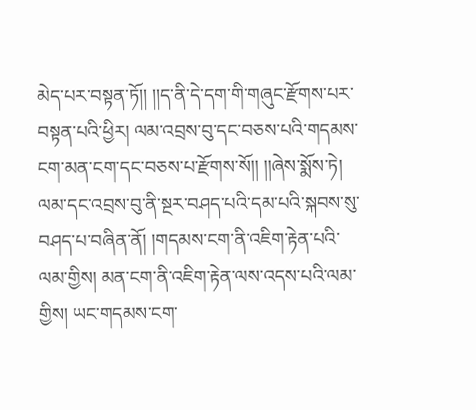མེད་པར་བསྟན་ཏོ།། །།ད་ནི་དེ་དག་གི་གཞུང་རྫོགས་པར་བསྟན་པའི་ཕྱིར། ལམ་འབྲས་བུ་དང་བཅས་པའི་གདམས་ངག་མན་ངག་དང་བཅས་པ་རྫོགས་སོ།། །།ཞེས་སྨོས་ཏེ། ལམ་དང་འབྲས་བུ་ནི་སྔར་བཤད་པའི་དམ་པའི་སྐབས་སུ་བཤད་པ་བཞིན་ནོ། །གདམས་ངག་ནི་འཇིག་རྟེན་པའི་ལམ་གྱིས། མན་ངག་ནི་འཇིག་རྟེན་ལས་འདས་པའི་ལམ་གྱིས། ཡང་གདམས་ངག་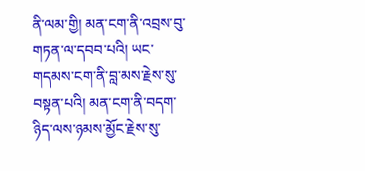ནི་ལམ་གྱི། མན་ངག་ནི་འབྲས་བུ་གཏན་ལ་དབབ་པའི། ཡང་གདམས་ངག་ནི་བླ་མས་རྗེས་སུ་བསྟན་པའི། མན་ངག་ནི་བདག་ཉིད་ལས་ཉམས་མྱོང་རྗེས་སུ་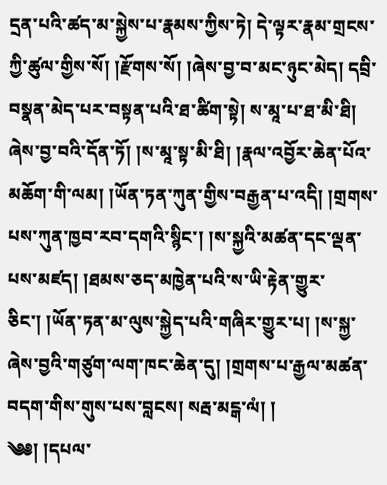དྲན་པའི་ཚད་མ་སྐྱེས་པ་རྣམས་ཀྱིས་ཏེ། དེ་ལྟར་རྣམ་གྲངས་ཀྱི་ཚུལ་གྱིས་སོ། །རྫོགས་སོ། །ཞེས་བྱ་བ་མང་ཉུང་མེད། དབྲི་བསྣན་མེད་པར་བསྟན་པའི་ཐ་ཚིག་སྟེ། ས་མཱ་པ་ཐ་མི་ཐི། ཞེས་བྱ་བའི་དོན་ཏོ། །ས་མཱ་སྟ་མི་ཐི། །རྣལ་འབྱོར་ཆེན་པོའ་མཆོག་གི་ལམ། །ཡོན་ཏན་ཀུན་གྱིས་བརྒྱན་པ་འདི། །གྲགས་པས་ཀུན་ཁྱབ་རབ་དགའི་སྙིང་། །ས་སྐྱའི་མཚན་དང་ལྡན་པས་མཛད། །ཐམས་ཅད་མཁྱེན་པའི་ས་ཡི་རྟེན་གྱུར་ཅིང་། །ཡོན་ཏན་མ་ལུས་སྐྱེད་པའི་གཞིར་གྱུར་པ། །ས་སྐྱ་ཞེས་བྱའི་གཙུག་ལག་ཁང་ཆེན་དུ། །གྲགས་པ་རྒྱལ་མཚན་བདག་གིས་གུས་པས་བླངས། སརྦ་མངྒ་ལཾ། །
༄༅། །དཔལ་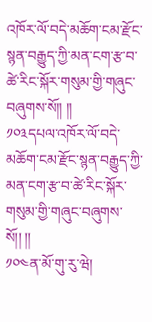འཁོར་ལོ་བདེ་མཆོག་ངམ་རྫོང་སྙན་བརྒྱུད་ཀྱི་མན་ངག་རྩ་བ་ཚེ་རིང་སྐོར་གསུམ་གྱི་གཞུང་བཞུགས་སོ༎ ༎
༡༠༣དཔལ་འཁོར་ལོ་བདེ་མཆོག་ངམ་རྫོང་སྙན་བརྒྱུད་ཀྱི་མན་ངག་རྩ་བ་ཚེ་རིང་སྐོར་གསུམ་གྱི་གཞུང་བཞུགས་སོ།། །།
༡༠༤ན་མོ་གུ་རུ་ཝེ།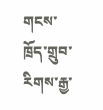གངས་ཁྲོད་གྲུབ་རིགས་རྒྱ་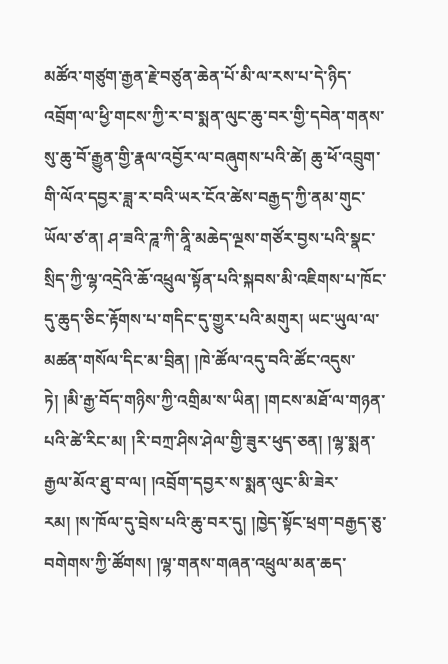མཚོའ་གཙུག་རྒྱན་རྗེ་བཙུན་ཆེན་པོ་མི་ལ་རས་པ་དེ་ཉིད་འབྲོག་ལ་ཕྱི་གངས་ཀྱི་ར་བ་སྨན་ལུང་ཆུ་བར་གྱི་དབེན་གནས་སུ་ཆུ་བོ་རྒྱུན་གྱི་རྣལ་འབྱོར་ལ་བཞུགས་པའི་ཚེ། ཆུ་ཕོ་འབྲུག་གི་ལོའ་དབྱར་ཟླ་ར་བའི་ཡར་ངོའ་ཚེས་བརྒྱད་ཀྱི་ནམ་གུང་ཡོལ་ཙ་ན། ཤ་ཟའི་ཌཱ་ཀི་ནཱི་མཆེད་ལྔས་གཙོར་བྱས་པའི་སྣང་སྲིད་ཀྱི་ལྷ་འདྲེའི་ཆོ་འཕྲུལ་སྟོན་པའི་སྐབས་མི་འཇིགས་པ་ཁོང་དུ་ཆུད་ཅིང་རྟོགས་པ་གདིང་དུ་གྱུར་པའི་མགུར། ཡང་ཡུལ་ལ་མཚན་གསོལ་དིང་མ་བྲིན། །ཁེ་ཚོལ་འདུ་བའི་ཚོང་འདུས་ཏེ། །མི་རྒྱ་བོད་གཉིས་ཀྱི་འགྲིམ་ས་ཡིན། །གངས་མཐོ་ལ་གཉན་པའི་ཚེ་རིང་མ། །རི་བཀྲ་ཤིས་ཤེལ་གྱི་ཟུར་ཕུད་ཅན། །ལྷ་སྨན་རྒྱལ་མོའ་ཐུ་བ་ལ། །འབྲོག་དབྱར་ས་སྨན་ལུང་མི་ཟེར་རམ། །ས་ཁོལ་དུ་བྲེས་པའི་ཆུ་བར་དུ། །ཁྱེད་སྟོང་ཕྲག་བརྒྱད་ཅུ་བགེགས་ཀྱི་ཚོགས། །ལྷ་གནས་གཞན་འཕྲུལ་མན་ཆད་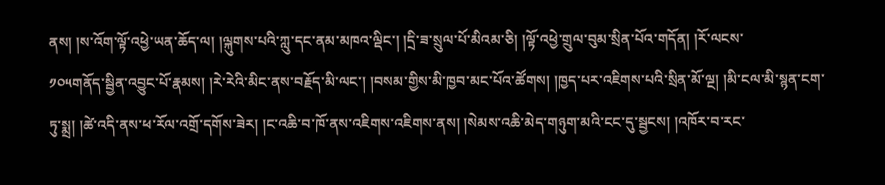ནས། །ས་འོག་ལྟོ་འཕྱེ་ཡན་ཆོད་ལ། །ལྐུགས་པའི་ཀླུ་དང་ནམ་མཁའ་ལྡིང་། །དྲི་ཟ་སྲུལ་པོ་མིའམ་ཅི། །ལྟོ་འཕྱེ་གྲུལ་བུམ་སྲིན་པོའ་གདོན། །རོ་ལངས་
༡༠༥གནོད་སྦྱིན་འབྱུང་པོ་རྣམས། །རེ་རེའི་མིང་ནས་བརྗོད་མི་ལང་། །བསམ་གྱིས་མི་ཁྱབ་མང་པོའ་ཚོགས། །ཁྱད་པར་འཇིགས་པའི་སྲིན་མོ་ལྔ། །མི་ངལ་མི་སྙན་ངག་ཏུ་སྨྲ། །ཚེ་འདི་ནས་ཕ་རོལ་འགྲོ་དགོས་ཟེར། །ང་འཆི་བ་ཁོ་ནས་འཇིགས་འཇིགས་ནས། །སེམས་འཆི་མེད་གཉུག་མའི་ངང་དུ་སྦྱངས། །འཁོར་བ་རང་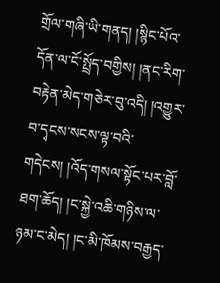གྲོལ་གཞི་ཡི་གནད། །སྙིང་པོའ་དོན་ལ་ངོ་སྤྲོད་བགྱིས། །ནང་རིག་བརྟེན་མེད་གཅེར་བུ་འདི། །འགྱུར་བ་དྭངས་སངས་ལྟ་བའི་གདེངས། །འོད་གསལ་སྟོང་པར་བློ་ཐག་ཆོད། །ང་སྐྱེ་འཆི་གཉིས་ལ་ཉམ་ང་མེད། །ང་མི་ཁོམས་བརྒྱད་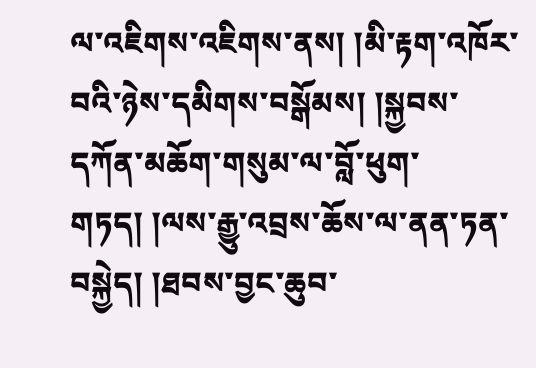ལ་འཇིགས་འཇིགས་ནས། །མི་རྟག་འཁོར་བའི་ཉེས་དམིགས་བསྒོམས། །སྐྱབས་དཀོན་མཆོག་གསུམ་ལ་བློ་ཕུག་གཏད། །ལས་རྒྱུ་འབྲས་ཆོས་ལ་ནན་ཏན་བསྐྱེད། །ཐབས་བྱང་ཆུབ་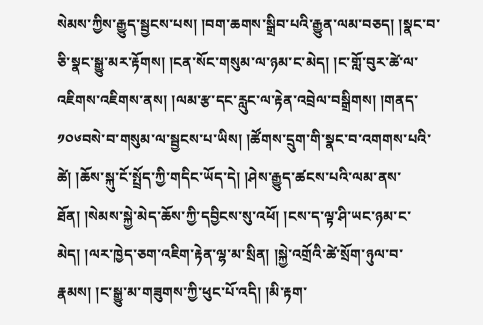སེམས་ཀྱིས་རྒྱུད་སྦྱངས་པས། །བག་ཆགས་སྒྲིབ་པའི་རྒྱུན་ལམ་བཅད། །སྣང་བ་ཅི་སྣང་སྒྱུ་མར་རྟོགས། །ངན་སོང་གསུམ་ལ་ཉམ་ང་མེད། །ང་གློ་བུར་ཚེ་ལ་འཇིགས་འཇིགས་ནས། །ལམ་རྩ་དང་རླུང་ལ་རྟེན་འབྲེལ་བསྒྲིགས། །གནད་
༡༠༦བསེ་བ་གསུམ་ལ་སྦྱངས་པ་ཡིས། །ཚོགས་དྲུག་གི་སྣང་བ་འགགས་པའི་ཚེ། །ཆོས་སྐུ་ངོ་སྤྲོད་ཀྱི་གདིང་ཡོད་དེ། །ཤེས་རྒྱུད་ཚངས་པའི་ལམ་ནས་ཐོན། །སེམས་སྐྱེ་མེད་ཆོས་ཀྱི་དབྱིངས་སུ་འཕོ། །ངས་ད་ལྟ་ཤི་ཡང་ཉམ་ང་མེད། །ལར་ཁྱེད་ཅག་འཇིག་རྟེན་ལྷ་མ་སྲིན། །སྐྱེ་འགྲོའི་ཚེ་སྲོག་ཉུལ་བ་རྣམས། །ང་སྒྱུ་མ་གཟུགས་ཀྱི་ཕུང་པོ་འདི། །མི་རྟག་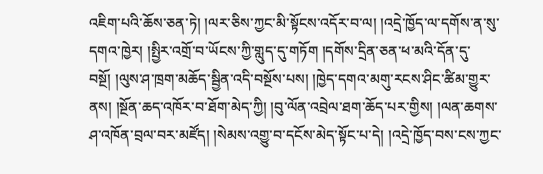འཇིག་པའི་ཆོས་ཅན་ཏེ། །ལར་ཅིས་ཀྱང་མི་སྟོངས་འདོར་བ་ལ། །འདྲེ་ཁྱོད་ལ་དགོས་ན་སུ་དགའ་ཁྱེར། །སྤྱིར་འགྲོ་བ་ཡོངས་ཀྱི་གླུད་དུ་གཏོག །དགོས་དྲིན་ཅན་ཕ་མའི་དོན་དུ་བསྔོ། །ལུས་ཤ་ཁྲག་མཆོད་སྦྱིན་འདི་བསྔོས་པས། །ཁྱེད་དགའ་མགུ་རངས་ཤིང་ཚིམ་གྱུར་ནས། །སྔོན་ཆད་འཁོར་བ་ཐོག་མེད་ཀྱི། །བུ་ལོན་འབྲེལ་ཐག་ཆོད་པར་གྱིས། །ལན་ཆགས་ཤ་འཁོན་བྲལ་བར་མཛོད། །སེམས་འགྱུ་བ་དངོས་མེད་སྟོང་པ་དེ། །འདྲེ་ཁྱོད་བས་ངས་ཀྱང་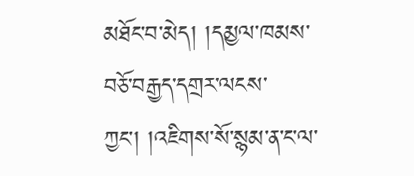མཐོང་བ་མེད། །དམྱལ་ཁམས་བཅོ་བརྒྱད་དགྲར་ལངས་ཀྱང་། །འཇིགས་སོ་སྙམ་ན་ང་ལ་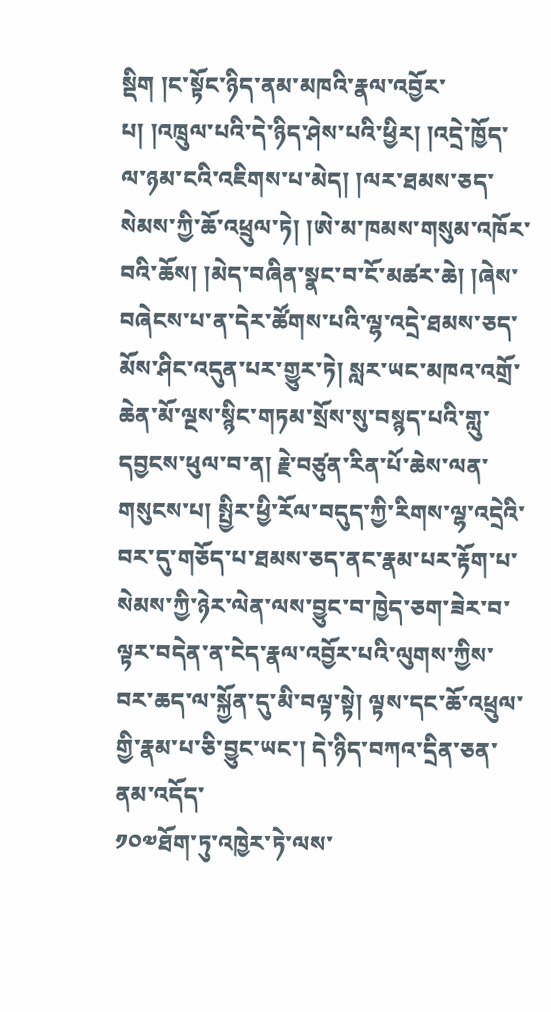སྡིག །ང་སྟོང་ཉིད་ནམ་མཁའི་རྣལ་འབྱོར་པ། །འཁྲུལ་པའི་དེ་ཉིད་ཤེས་པའི་ཕྱིར། །འདྲེ་ཁྱོད་ལ་ཉམ་ངའི་འཇིགས་པ་མེད། །ལར་ཐམས་ཅད་སེམས་ཀྱི་ཆོ་འཕྲུལ་ཏེ། །ཨེ་མ་ཁམས་གསུམ་འཁོར་བའི་ཆོས། །མེད་བཞིན་སྣང་བ་ངོ་མཚར་ཆེ། །ཞེས་བཞེངས་པ་ན་དེར་ཚོགས་པའི་ལྷ་འདྲེ་ཐམས་ཅད་མོས་ཤིང་འདུན་པར་གྱུར་ཏེ། སླར་ཡང་མཁའ་འགྲོ་ཆེན་མོ་ལྔས་སྙིང་གཏམ་སྲོས་སུ་བསྙད་པའི་གླུ་དབྱངས་ཕུལ་བ་ན། རྗེ་བཙུན་རིན་པོ་ཆེས་ལན་གསུངས་པ། སྤྱིར་ཕྱི་རོལ་བདུད་ཀྱི་རིགས་ལྷ་འདྲེའི་བར་དུ་གཅོད་པ་ཐམས་ཅད་ནང་རྣམ་པར་རྟོག་པ་སེམས་ཀྱི་ཉེར་ལེན་ལས་བྱུང་བ་ཁྱེད་ཅག་ཟེར་བ་ལྟར་བདེན་ན་ངེད་རྣལ་འབྱོར་པའི་ལུགས་ཀྱིས་བར་ཆད་ལ་སྐྱོན་དུ་མི་བལྟ་སྟེ། ལྟས་དང་ཆོ་འཕྲུལ་གྱི་རྣམ་པ་ཅི་བྱུང་ཡང་། དེ་ཉིད་བཀའ་དྲིན་ཅན་ནམ་འདོད་
༡༠༧ཐོག་ཏུ་འཁྱེར་ཏེ་ལས་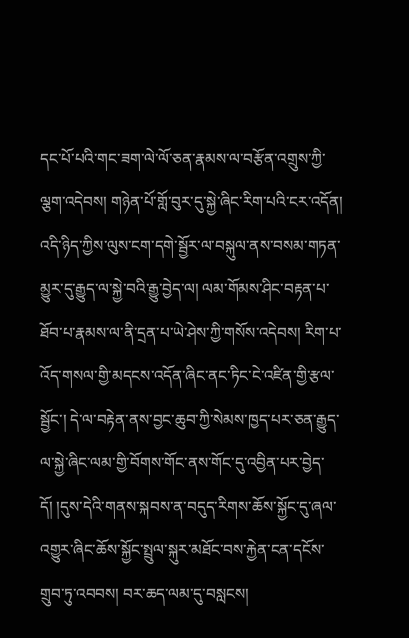དང་པོ་པའི་གང་ཟག་ལེ་ལོ་ཅན་རྣམས་ལ་བརྩོན་འགྲུས་ཀྱི་ལྕག་འདེབས། གཉེན་པོ་གློ་བུར་དུ་སྐྱེ་ཞིང་རིག་པའི་ངར་འདོན། འདི་ཉིད་ཀྱིས་ལུས་ངག་དགེ་སྦྱོར་ལ་བསྐུལ་ནས་བསམ་གཏན་མྱུར་དུ་རྒྱུད་ལ་སྐྱེ་བའི་རྒྱུ་བྱེད་ལ། ལམ་གོམས་ཤིང་བརྟན་པ་ཐོབ་པ་རྣམས་ལ་ནི་དྲན་པ་ཡེ་ཤེས་ཀྱི་གསོས་འདེབས། རིག་པ་འོད་གསལ་གྱི་མདངས་འདོན་ཞིང་ནང་ཏིང་ངེ་འཛིན་གྱི་རྩལ་སྦྱོང་། དེ་ལ་བརྟེན་ནས་བྱང་ཆུབ་ཀྱི་སེམས་ཁྱད་པར་ཅན་རྒྱུད་ལ་སྐྱེ་ཞིང་ལམ་གྱི་བོགས་གོང་ནས་གོང་དུ་འབྱིན་པར་བྱེད་དོ། །དུས་དེའི་གནས་སྐབས་ན་བདུད་རིགས་ཆོས་སྐྱོང་དུ་ཞལ་འགྱུར་ཞིང་ཆོས་སྐྱོང་སྤྲུལ་སྐུར་མཐོང་བས་རྐྱེན་ངན་དངོས་གྲུབ་ཏུ་འབབས། བར་ཆད་ལམ་དུ་བསླངས།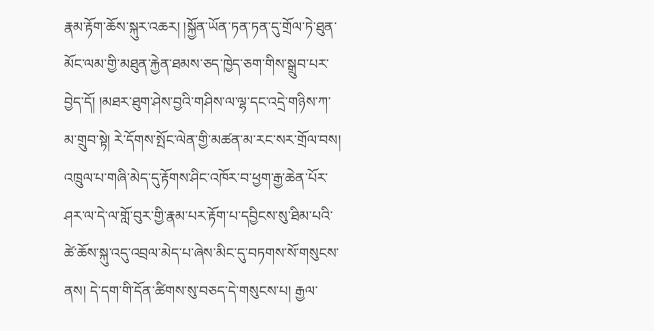རྣམ་རྟོག་ཆོས་སྐུར་འཆར། །སྐྱོན་ཡོན་ཏན་ཏན་དུ་གྲོལ་ཏེ་ཐུན་མོང་ལམ་གྱི་མཐུན་རྐྱེན་ཐམས་ཅད་ཁྱེད་ཅག་གིས་སྒྲུབ་པར་བྱེད་དོ། །མཐར་ཐུག་ཤེས་བྱའི་གཤིས་ལ་ལྷ་དང་འདྲེ་གཉིས་ཀ་མ་གྲུབ་སྟེ། རེ་དོགས་སྤོང་ལེན་གྱི་མཚན་མ་རང་སར་གྲོལ་བས། འཁྲུལ་པ་གཞི་མེད་དུ་རྟོགས་ཤིང་འཁོར་བ་ཕྱག་རྒྱ་ཆེན་པོར་ཤར་ལ་དེ་ལ་གློ་བུར་གྱི་རྣམ་པར་རྟོག་པ་དབྱིངས་སུ་ཐིམ་པའི་ཚེ་ཆོས་སྐུ་འདུ་འབྲལ་མེད་པ་ཞེས་མིང་དུ་བཏགས་སོ་གསུངས་ནས། དེ་དག་གི་དོན་ཚིགས་སུ་བཅད་དེ་གསུངས་པ། རྒྱལ་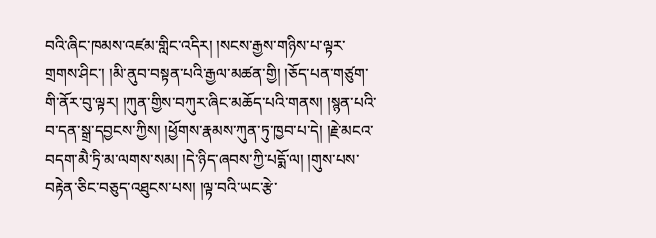བའི་ཞིང་ཁམས་འཛམ་གླིང་འདིར། །སངས་རྒྱས་གཉིས་པ་ལྟར་གྲགས་ཤིང་། །མི་ནུབ་བསྟན་པའི་རྒྱལ་མཚན་གྱི། །ཅོད་པན་གཙུག་གི་ནོར་བུ་ལྟར། །ཀུན་གྱིས་བཀུར་ཞིང་མཆོད་པའི་གནས། །སྙན་པའི་བ་དན་སྒྲ་དབྱངས་ཀྱིས། །ཕྱོགས་རྣམས་ཀུན་ཏུ་ཁྱབ་པ་དེ། །རྗེ་མངའ་བདག་མཻ་ཏྲི་མ་ལགས་སམ། །དེ་ཉིད་ཞབས་ཀྱི་པདྨོ་ལ། །གུས་པས་བརྟེན་ཅིང་བཅུད་འཐུངས་པས། །ལྟ་བའི་ཡང་རྩེ་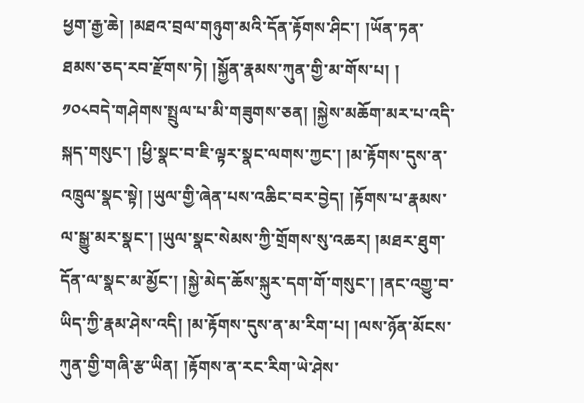ཕྱག་རྒྱ་ཆེ། །མཐའ་བྲལ་གཉུག་མའི་དོན་རྟོགས་ཤིང་། །ཡོན་ཏན་ཐམས་ཅད་རབ་རྫོགས་ཏེ། །སྐྱོན་རྣམས་ཀུན་གྱི་མ་གོས་པ། །
༡༠༨བདེ་གཤེགས་སྤྲུལ་པ་མི་གཟུགས་ཅན། །སྐྱེས་མཆོག་མར་པ་འདི་སྐད་གསུང་། །ཕྱི་སྣང་བ་ཇི་ལྟར་སྣང་ལགས་ཀྱང་། །མ་རྟོགས་དུས་ན་འཁྲུལ་སྣང་སྟེ། །ཡུལ་གྱི་ཞེན་པས་འཆིང་བར་བྱེད། །རྟོགས་པ་རྣམས་ལ་སྒྱུ་མར་སྣང་། །ཡུལ་སྣང་སེམས་ཀྱི་གྲོགས་སུ་འཆར། །མཐར་ཐུག་དོན་ལ་སྣང་མ་མྱོང་། །སྐྱེ་མེད་ཆོས་སྐུར་དག་གོ་གསུང་། །ནང་འགྱུ་བ་ཡིད་ཀྱི་རྣམ་ཤེས་འདི། །མ་རྟོགས་དུས་ན་མ་རིག་པ། །ལས་ཉོན་མོངས་ཀུན་གྱི་གཞི་རྩ་ཡིན། །རྟོགས་ན་རང་རིག་ཡེ་ཤེས་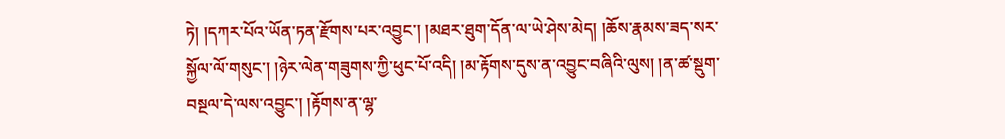ཏེ། །དཀར་པོའ་ཡོན་ཏན་རྫོགས་པར་འབྱུང་། །མཐར་ཐུག་དོན་ལ་ཡེ་ཤེས་མེད། །ཆོས་རྣམས་ཟད་སར་སྐྱོལ་ལོ་གསུང་། །ཉེར་ལེན་གཟུགས་ཀྱི་ཕུང་པོ་འདི། །མ་རྟོགས་དུས་ན་འབྱུང་བཞིའི་ལུས། །ན་ཚ་སྡུག་བསྔལ་དེ་ལས་འབྱུང་། །རྟོགས་ན་ལྷ་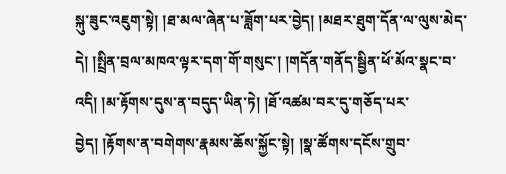སྐུ་ཟུང་འཇུག་སྟེ། །ཐ་མལ་ཞེན་པ་ཟློག་པར་བྱེད། །མཐར་ཐུག་དོན་ལ་ལུས་མེད་དེ། །སྤྲིན་བྲལ་མཁའ་ལྟར་དག་གོ་གསུང་། །གདོན་གནོད་སྦྱིན་ཕོ་མོའ་སྣང་བ་འདི། །མ་རྟོགས་དུས་ན་བདུད་ཡིན་ཏེ། །ཐོ་འཚམ་བར་དུ་གཅོད་པར་བྱེད། །རྟོགས་ན་བགེགས་རྣམས་ཆོས་སྐྱོང་སྟེ། །སྣ་ཚོགས་དངོས་གྲུབ་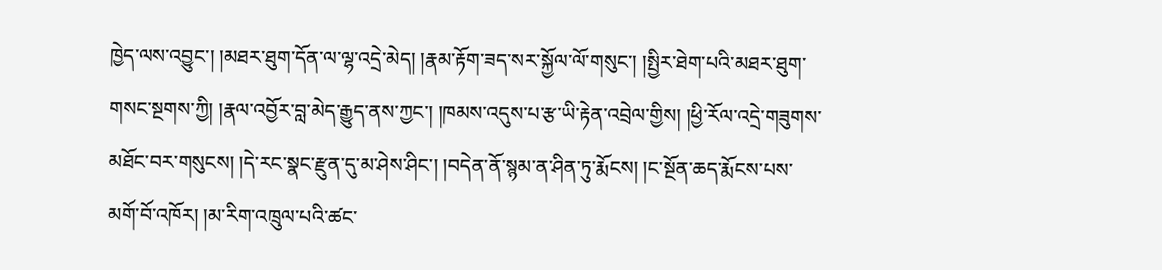ཁྱེད་ལས་འབྱུང་། །མཐར་ཐུག་དོན་ལ་ལྷ་འདྲེ་མེད། །རྣམ་རྟོག་ཟད་སར་སྐྱོལ་ལོ་གསུང་། །སྤྱིར་ཐེག་པའི་མཐར་ཐུག་གསང་སྔགས་ཀྱི། །རྣལ་འབྱོར་བླ་མེད་རྒྱུད་ནས་ཀྱང་། །ཁམས་འདུས་པ་རྩ་ཡི་རྟེན་འབྲེལ་གྱིས། །ཕྱི་རོལ་འདྲེ་གཟུགས་མཐོང་བར་གསུངས། །དེ་རང་སྣང་རྫུན་དུ་མ་ཤེས་ཤིང་། །བདེན་ནོ་སྙམ་ན་ཤིན་ཏུ་རྨོངས། །ང་སྔོན་ཆད་རྨོངས་པས་མགོ་བོ་འཁོར། །མ་རིག་འཁྲུལ་པའི་ཚང་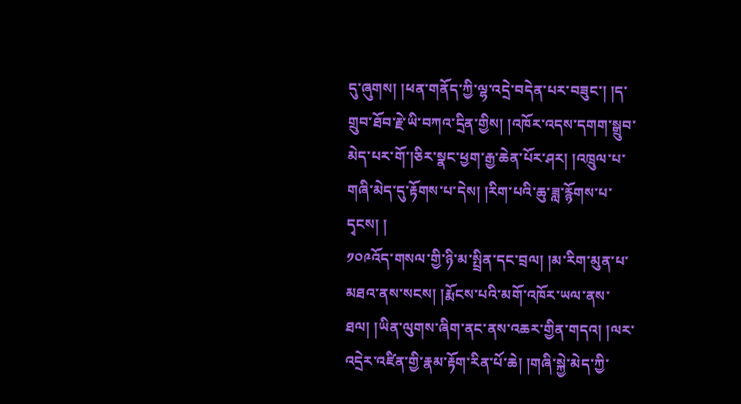དུ་ཞུགས། །ཕན་གནོད་ཀྱི་ལྷ་འདྲེ་བདེན་པར་བཟུང་། །ད་གྲུབ་ཐོབ་རྗེ་ཡི་བཀའ་དྲིན་གྱིས། །འཁོར་འདས་དགག་སྒྲུབ་མེད་པར་གོ་།ཅིར་སྣང་ཕྱག་རྒྱ་ཆེན་པོར་ཤར། །འཁྲུལ་པ་གཞི་མེད་དུ་རྟོགས་པ་དེས། །རིག་པའི་ཆུ་ཟླ་རྙོགས་པ་དྭངས། །
༡༠༩འོད་གསལ་གྱི་ཉི་མ་སྤྲིན་དང་བྲལ། །མ་རིག་མུན་པ་མཐའ་ནས་སངས། །རྨོངས་པའི་མགོ་འཁོར་ཡལ་ནས་ཐལ། །ཡིན་ལུགས་ཞིག་ནང་ནས་འཆར་གྱིན་གདའ། །ལར་འདྲེར་འཛིན་གྱི་རྣམ་རྟོག་རིན་པོ་ཆེ། །གཞི་སྐྱེ་མེད་ཀྱི་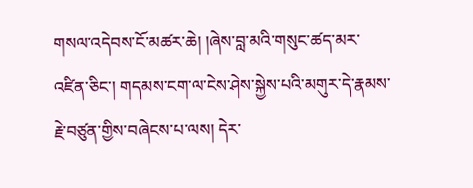གསལ་འདེབས་ངོ་མཚར་ཆེ། །ཞེས་བླ་མའི་གསུང་ཚད་མར་འཛིན་ཅིང་། གདམས་ངག་ལ་ངེས་ཤེས་སྐྱེས་པའི་མགུར་དེ་རྣམས་རྗེ་བཙུན་གྱིས་བཞེངས་པ་ལས། དེར་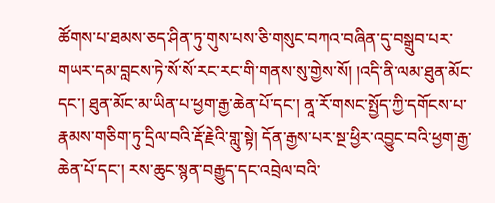ཚོགས་པ་ཐམས་ཅད་ཤིན་ཏུ་གུས་པས་ཅི་གསུང་བཀའ་བཞིན་དུ་བསྒྲུབ་པར་གཡར་དམ་བླངས་ཏེ་སོ་སོ་རང་རང་གི་གནས་སུ་གྱེས་སོ། །འདི་ནི་ལམ་ཐུན་མོང་དང་། ཐུན་མོང་མ་ཡིན་པ་ཕྱག་རྒྱ་ཆེན་པོ་དང་། ནཱ་རོ་གསང་སྤྱོད་ཀྱི་དགོངས་པ་རྣམས་གཅིག་ཏུ་དྲིལ་བའི་རྡོ་རྗེའི་གླུ་སྟེ། དོན་རྒྱས་པར་སྔ་ཕྱིར་འབྱུང་བའི་ཕྱག་རྒྱ་ཆེན་པོ་དང་། རས་ཆུང་སྙན་བརྒྱུད་དང་འབྲེལ་བའི་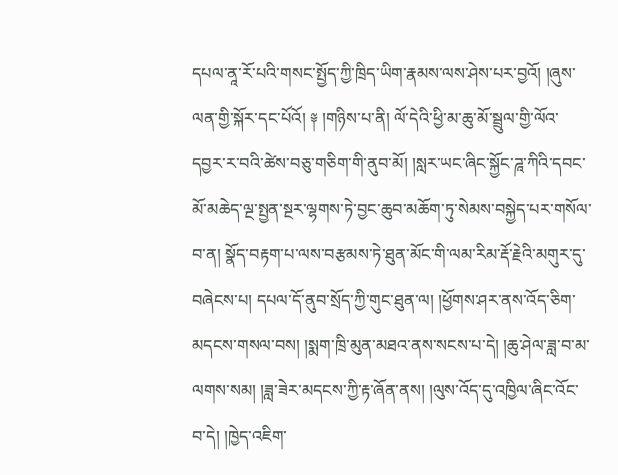དཔལ་ནཱ་རོ་པའི་གསང་སྤྱོད་ཀྱི་ཁྲིད་ཡིག་རྣམས་ལས་ཤེས་པར་བྱའོ། །ཞུས་ལན་གྱི་སྐོར་དང་པོའོ། ༈ །གཉིས་པ་ནི། ལོ་དེའི་ཕྱི་མ་ཆུ་མོ་སྦྲུལ་གྱི་ལོའ་དབྱར་ར་བའི་ཚེས་བཅུ་གཅིག་གི་ནུབ་མོ། །སླར་ཡང་ཞིང་སྐྱོང་ཌཱ་ཀིའི་དབང་མོ་མཆེད་ལྔ་སྤྱན་སྔར་ལྷགས་ཏེ་བྱང་ཆུབ་མཆོག་ཏུ་སེམས་བསྐྱེད་པར་གསོལ་བ་ན། སྣོད་བརྟག་པ་ལས་བརྩམས་ཏེ་ཐུན་མོང་གི་ལམ་རིམ་རྡོ་རྗེའི་མགུར་དུ་བཞེངས་པ། དཔལ་དོ་ནུབ་སྲོད་ཀྱི་གུང་ཐུན་ལ། །ཕྱོགས་ཤར་ནས་འོད་ཅིག་མདངས་གསལ་བས། །སྨག་ཁྲི་མུན་མཐའ་ནས་སངས་པ་དེ། །ཆུ་ཤེལ་ཟླ་བ་མ་ལགས་སམ། །ཟླ་ཟེར་མདངས་ཀྱི་རྟ་ཞོན་ནས། །ལུས་འོད་དུ་འཁྱིལ་ཞིང་འོང་བ་དེ། །ཁྱེད་འཇིག་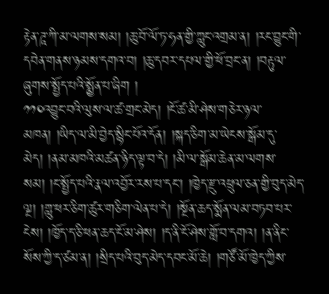རྟེན་ཌཱ་ཀི་མ་ལགས་སམ། །ཆུ་བོ་ལོ་ཏ་ཧན་གྱི་ཀླུང་འགྲམ་ན། །རང་བྱུང་གི་དབེན་གནས་ཉམས་དགའ་བ། །ཆུ་དབར་དཔལ་གྱི་ཕོ་བྲང་ན། །བརྟུལ་ཞུགས་སྤྱོད་པའི་སྨྱོན་པ་ཞིག །
༡༡༠འབྱུང་བའི་ལུས་ལ་ཚ་གྲང་མེད། །ངོ་ཚ་མི་ཤེས་གཅེར་ཉལ་མཁན། །ཡིད་ལ་མི་བྱེད་སྙིང་པོའ་དོན། །སྐད་ཅིག་མ་ཡེངས་སྒོམ་དུ་མེད། །ནམ་མཁའི་མཚན་ཉིད་ལྟ་བ་དེ། །མི་ལ་སྒོམ་ཆེན་མ་ལགས་སམ། །ང་སྤྱོད་པའི་རྣལ་འབྱོར་རས་པ་དང་། །ཁྱེད་རྫུ་འཕྲུལ་ཅན་གྱི་བུད་མེད་ལྔ། །གླུ་ཕར་ཅིག་ཚུར་གཅིག་ལེན་པ་དེ། །སྔོན་ཆད་སྨོན་ལམ་བཏབ་པར་ངེས། །ཁྱོད་ད་ཅི་ཕན་ཆད་ངོ་མ་ཤེས། །ད་ནི་ངོ་ཤེས་གློ་བ་དགའ། །ན་ནིང་སོས་ཀྱི་ད་ཙམ་ན། །སྲིད་པའི་བུད་མེད་དབང་མོ་ཆེ། །གཙོ་མོ་ཁྱེད་ཀྱིས་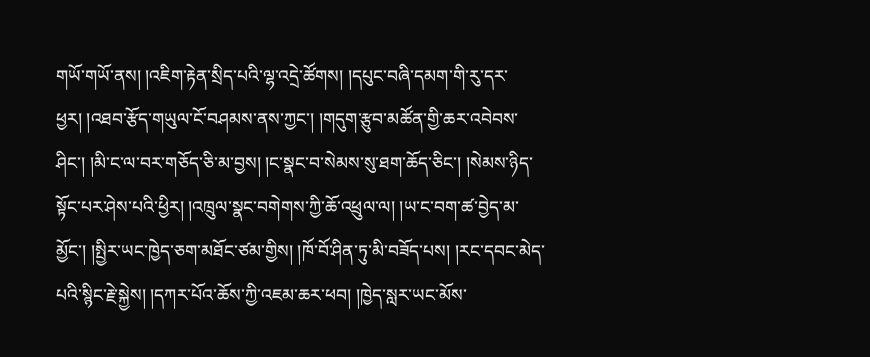གཡོ་གཡོ་ནས། །འཇིག་རྟེན་སྲིད་པའི་ལྷ་འདྲེ་ཚོགས། །དཔུང་བཞི་དམག་གི་རུ་དར་ཕྱར། །འཐབ་རྩོད་གཡུལ་ངོ་བཤམས་ནས་ཀྱང་། །གདུག་རྩུབ་མཚོན་གྱི་ཆར་འབེབས་ཤིང་། །མི་ང་ལ་བར་གཅོད་ཅི་མ་བྱས། །ང་སྣང་བ་སེམས་སུ་ཐག་ཆོད་ཅིང་། །སེམས་ཉིད་སྟོང་པར་ཤེས་པའི་ཕྱིར། །འཁྲུལ་སྣང་བགེགས་ཀྱི་ཆོ་འཕྲུལ་ལ། །ཡ་ང་བག་ཚ་བྱེད་མ་མྱོང་། །སྤྱིར་ཡང་ཁྱེད་ཅག་མཐོང་ཙམ་གྱིས། །ཁོ་བོ་ཤིན་ཏུ་མི་བཟོད་པས། །རང་དབང་མེད་པའི་སྙིང་རྗེ་སྐྱེས། །དཀར་པོའ་ཆོས་ཀྱི་འཇམ་ཆར་ཕབ། །ཁྱེད་སླར་ཡང་མོས་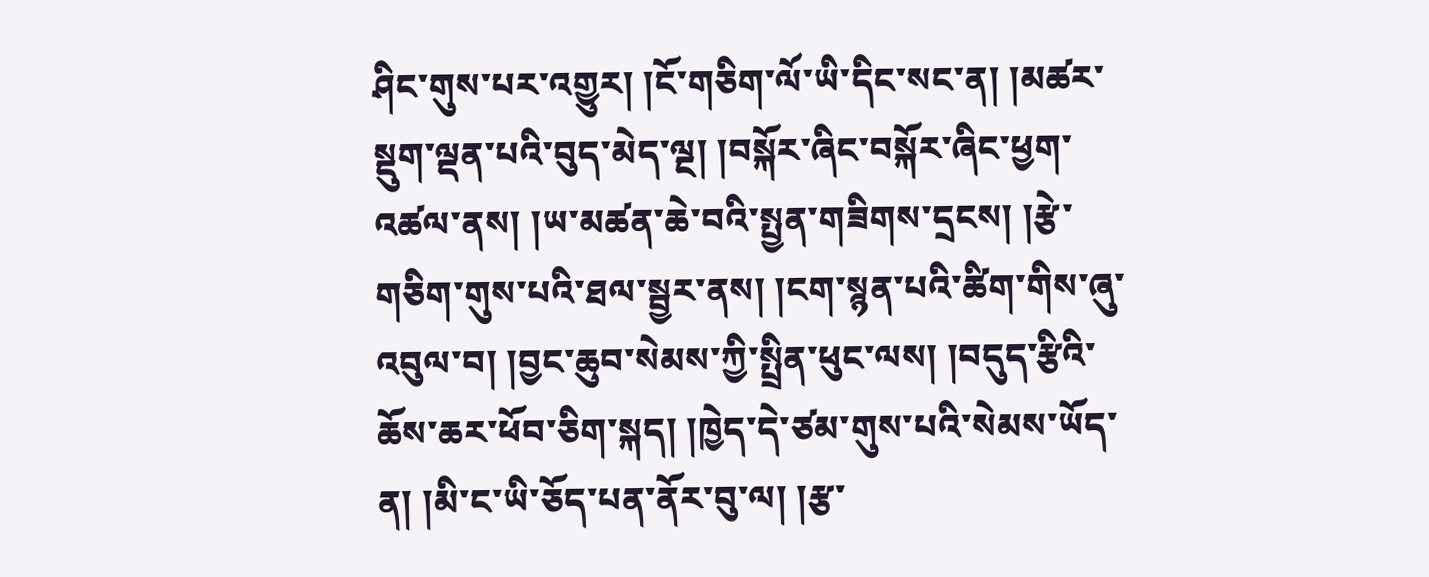ཤིང་གུས་པར་འགྱུར། །ངོ་གཅིག་ལོ་ཡི་དིང་སང་ན། །མཚར་སྡུག་ལྡན་པའི་བུད་མེད་ལྔ། །བསྐོར་ཞིང་བསྐོར་ཞིང་ཕྱག་འཚལ་ནས། །ཡ་མཚན་ཆེ་བའི་སྤྱན་གཟིགས་དྲངས། །རྩེ་གཅིག་གུས་པའི་ཐལ་སྦྱར་ནས། །ངག་སྙན་པའི་ཚིག་གིས་ཞུ་འབུལ་བ། །བྱང་ཆུབ་སེམས་ཀྱི་སྤྲིན་ཕུང་ལས། །བདུད་རྩིའི་ཆོས་ཆར་ཕོབ་ཅིག་སྐད། །ཁྱེད་དེ་ཙམ་གུས་པའི་སེམས་ཡོད་ན། །མི་ང་ཡི་ཅོད་པན་ནོར་བུ་ལ། །རྩ་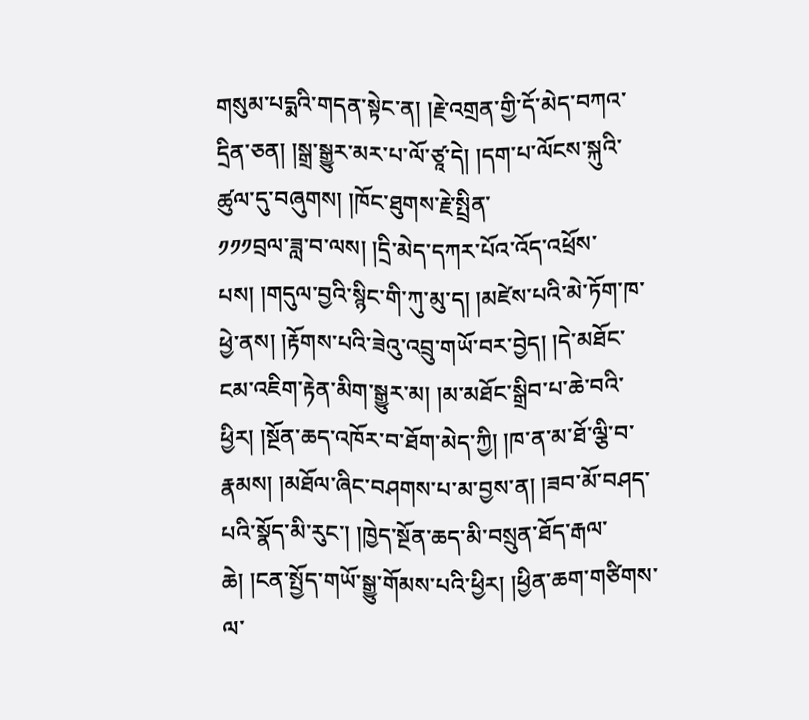གསུམ་པདྨའི་གདན་སྟེང་ན། །རྗེ་འགྲན་གྱི་དོ་མེད་བཀའ་དྲིན་ཅན། །སྒྲ་སྒྱུར་མར་པ་ལོ་ཙཱ་དེ། །དག་པ་ལོངས་སྐུའི་ཚུལ་དུ་བཞུགས། །ཁོང་ཐུགས་རྗེ་སྤྲིན་
༡༡༡བྲལ་ཟླ་བ་ལས། །དྲི་མེད་དཀར་པོའ་འོད་འཕྲོས་པས། །གདུལ་བྱའི་སྙིང་གི་ཀུ་མུ་ད། །མཛེས་པའི་མེ་ཏོག་ཁ་ཕྱེ་ནས། །རྟོགས་པའི་ཟེའུ་འབྲུ་གཡོ་བར་བྱེད། །དེ་མཐོང་ངམ་འཇིག་རྟེན་མིག་སྒྱུར་མ། །མ་མཐོང་སྒྲིབ་པ་ཆེ་བའི་ཕྱིར། །སྔོན་ཆད་འཁོར་བ་ཐོག་མེད་ཀྱི། །ཁ་ན་མ་ཐོ་ལྕི་བ་རྣམས། །མཐོལ་ཞིང་བཤགས་པ་མ་བྱས་ན། །ཟབ་མོ་བཤད་པའི་སྣོད་མི་རུང་། །ཁྱེད་སྔོན་ཆད་མི་བསྲུན་ཐོད་རྒལ་ཆེ། །ངན་སྤྱོད་གཡོ་སྒྱུ་གོམས་པའི་ཕྱིར། །ཕྱིན་ཆག་གཙིགས་ལ་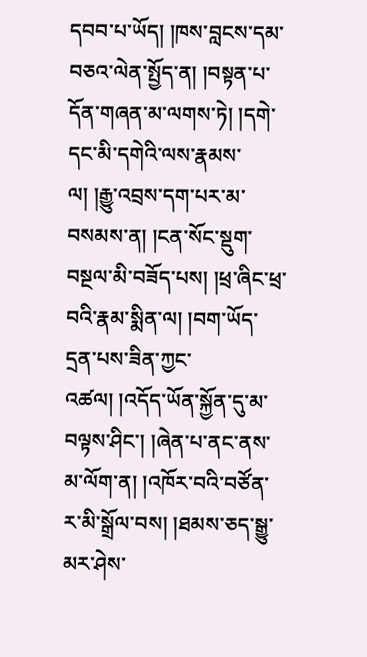དབབ་པ་ཡོད། །ཁས་བླངས་དམ་བཅའ་ལེན་སྤྱོད་ན། །བསྟན་པ་དོན་གཞན་མ་ལགས་ཏེ། །དགེ་དང་མི་དགེའི་ལས་རྣམས་ལ། །རྒྱུ་འབྲས་དག་པར་མ་བསམས་ན། །ངན་སོང་སྡུག་བསྔལ་མི་བཟོད་པས། །ཕྲ་ཞིང་ཕྲ་བའི་རྣམ་སྨིན་ལ། །བག་ཡོད་དྲན་པས་ཟིན་ཀྱང་འཚལ། །འདོད་ཡོན་སྐྱོན་དུ་མ་བལྟས་ཤིང་། །ཞེན་པ་ནང་ནས་མ་ལོག་ན། །འཁོར་བའི་བཙོན་ར་མི་སྒྲོལ་བས། །ཐམས་ཅད་སྒྱུ་མར་ཤེས་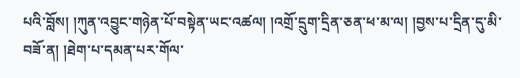པའི་བློས། །ཀུན་འབྱུང་གཉེན་པོ་བསྟེན་ཡང་འཚལ། །འགྲོ་དྲུག་དྲིན་ཅན་ཕ་མ་ལ། །བྱས་པ་དྲིན་དུ་མི་བཟོ་ན། །ཐེག་པ་དམན་པར་གོལ་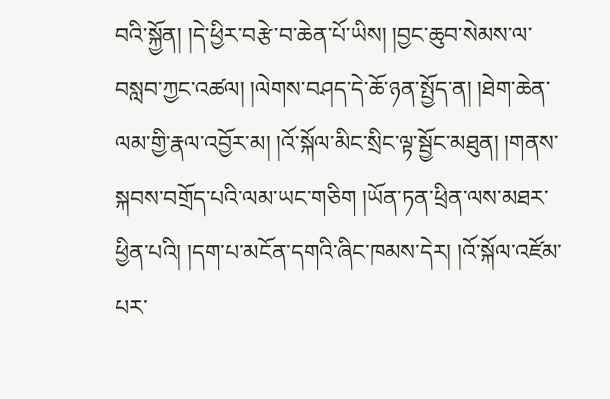བའི་སྐྱོན། །དེ་ཕྱིར་བརྩེ་བ་ཆེན་པོ་ཡིས། །བྱང་ཆུབ་སེམས་ལ་བསླབ་ཀྱང་འཚལ། །ལེགས་བཤད་དེ་ཆོ་ཉན་སྤྱོད་ན། །ཐེག་ཆེན་ལམ་གྱི་རྣལ་འབྱོར་མ། །འོ་སྐོལ་མིང་སྲིང་ལྟ་སྦྱོང་མཐུན། །གནས་སྐབས་བགྲོད་པའི་ལམ་ཡང་གཅིག །ཡོན་ཏན་ཕྲིན་ལས་མཐར་ཕྱིན་པའི། །དག་པ་མངོན་དགའི་ཞིང་ཁམས་དེར། །འོ་སྐོལ་འཛོམ་པར་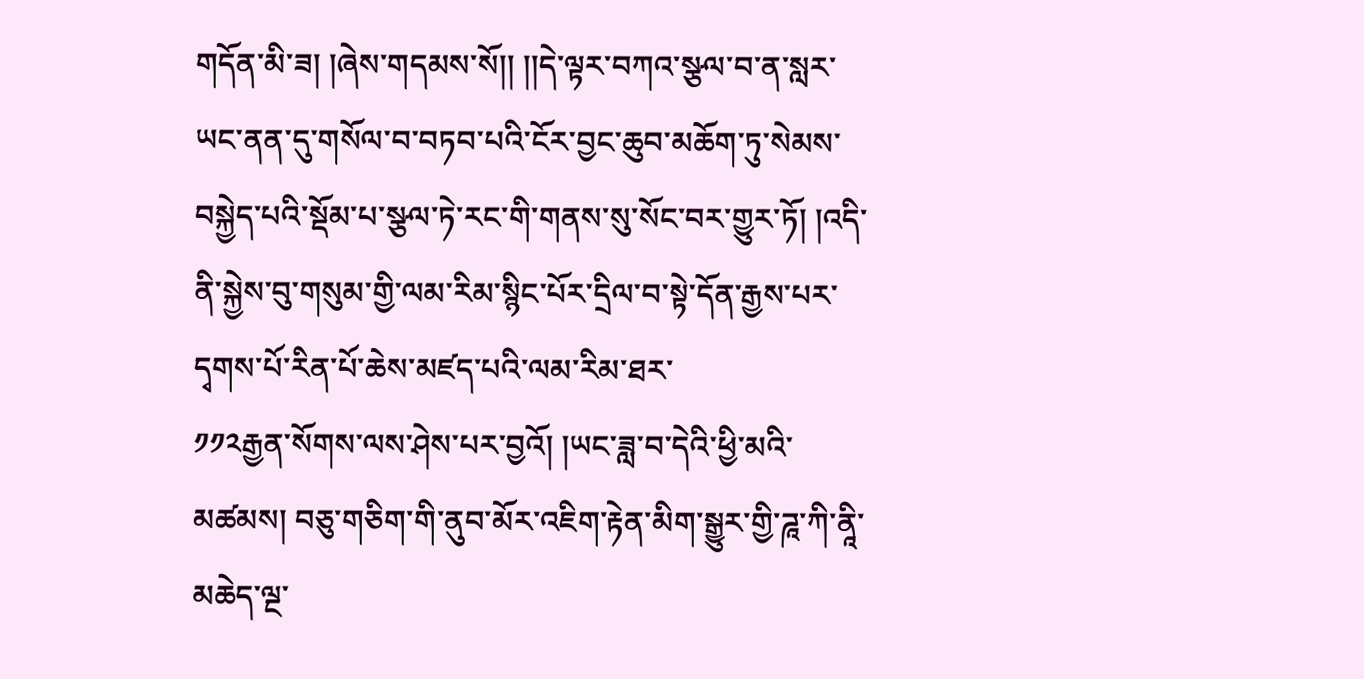གདོན་མི་ཟ། །ཞེས་གདམས་སོ།། །།དེ་ལྟར་བཀའ་སྩལ་བ་ན་སླར་ཡང་ནན་དུ་གསོལ་བ་བཏབ་པའི་ངོར་བྱང་ཆུབ་མཆོག་ཏུ་སེམས་བསྐྱེད་པའི་སྡོམ་པ་སྩལ་ཏེ་རང་གི་གནས་སུ་སོང་བར་གྱུར་ཏོ། །འདི་ནི་སྐྱེས་བུ་གསུམ་གྱི་ལམ་རིམ་སྙིང་པོར་དྲིལ་བ་སྟེ་དོན་རྒྱས་པར་དྭགས་པོ་རིན་པོ་ཆེས་མཛད་པའི་ལམ་རིམ་ཐར་
༡༡༢རྒྱན་སོགས་ལས་ཤེས་པར་བྱའོ། །ཡང་ཟླ་བ་དེའི་ཕྱི་མའི་མཚམས། བཅུ་གཅིག་གི་ནུབ་མོར་འཇིག་རྟེན་མིག་སྒྱུར་གྱི་ཌཱ་ཀི་ནཱི་མཆེད་ལྔ་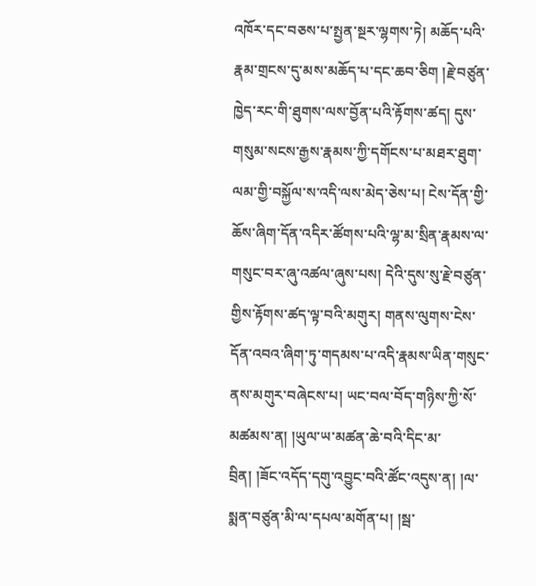འཁོར་དང་བཅས་པ་སྤྱན་སྔར་ལྷགས་ཏེ། མཆོད་པའི་རྣམ་གྲངས་དུ་མས་མཆོད་པ་དང་ཆབ་ཅིག །རྗེ་བཙུན་ཁྱེད་རང་གི་ཐུགས་ལས་བྱོན་པའི་རྟོགས་ཚད། དུས་གསུམ་སངས་རྒྱས་རྣམས་ཀྱི་དགོངས་པ་མཐར་ཐུག་ལམ་གྱི་བསྐྱོལ་ས་འདི་ལས་མེད་ཅེས་པ། ངེས་དོན་གྱི་ཆོས་ཞིག་དོན་འདིར་ཚོགས་པའི་ལྷ་མ་སྲིན་རྣམས་ལ་གསུང་བར་ཞུ་འཚལ་ཞུས་པས། དེའི་དུས་སུ་རྗེ་བཙུན་གྱིས་རྟོགས་ཚད་ལྟ་བའི་མགུར། གནས་ལུགས་ངེས་དོན་འབའ་ཞིག་ཏུ་གདམས་པ་འདི་རྣམས་ཡིན་གསུང་ནས་མགུར་བཞེངས་པ། ཡང་བལ་བོད་གཉིས་ཀྱི་སོ་མཚམས་ན། །ཡུལ་ཡ་མཚན་ཆེ་བའི་དིང་མ་བྲིན། །ཟོང་འདོད་དགུ་འབྱུང་བའི་ཚོང་འདུས་ན། །ལ་སྨན་བཙུན་མི་ལ་དཔལ་མགོན་པ། །སྦ་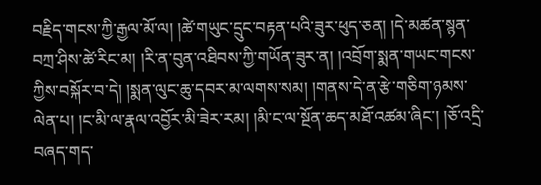བརྗིད་གངས་ཀྱི་རྒྱལ་མོ་ལ། །ཚེ་གཡུང་དྲུང་བརྟན་པའི་ཟུར་ཕུད་ཅན། །དེ་མཚན་སྙན་བཀྲ་ཤིས་ཚེ་རིང་མ། །རི་ན་བུན་འཐིབས་ཀྱི་གཡོན་ཟུར་ན། །འབྲོག་སྨན་གཡང་གངས་ཀྱིས་བསྐོར་བ་དེ། །སྨན་ལུང་ཆུ་དབར་མ་ལགས་སམ། །གནས་དེ་ན་རྩེ་གཅིག་ཉམས་ལེན་པ། །ང་མི་ལ་རྣལ་འབྱོར་མི་ཟེར་རམ། །མི་ང་ལ་སྔོན་ཆད་མཐོ་འཚམ་ཞིང་། །ཅོ་འདྲི་བཞད་གད་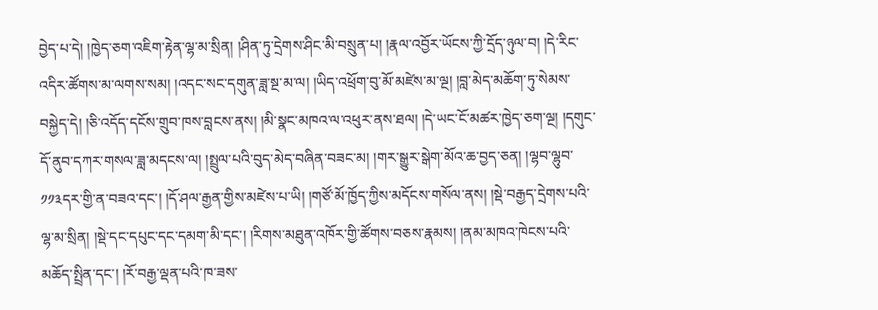བྱེད་པ་དེ། །ཁྱེད་ཅག་འཇིག་རྟེན་ལྷ་མ་སྲིན། །ཤིན་ཏུ་དྲེགས་ཤིང་མི་བསྲུན་པ། །རྣལ་འབྱོར་ཡོངས་ཀྱི་དྲོད་ཉུལ་བ། །དེ་རིང་འདིར་ཚོགས་མ་ལགས་སམ། །འདང་སང་དགུན་ཟླ་སྔ་མ་ལ། །ཡིད་འཕྲོག་བུ་མོ་མཛེས་མ་ལྔ། །བླ་མེད་མཆོག་ཏུ་སེམས་བསྐྱེད་དེ། །ཅི་འདོད་དངོས་གྲུབ་ཁས་བླངས་ནས། །མི་སྣང་མཁའ་ལ་འཕུར་ནས་ཐལ། །དེ་ཡང་ངོ་མཚར་ཁྱེད་ཅག་ལྔ། །དགུང་དོ་ནུབ་དཀར་གསལ་ཟླ་མདངས་ལ། །སྤྲུལ་པའི་བུད་མེད་བཞིན་བཟང་མ། །གར་སྒྱུར་སྒེག་མོའ་ཆ་བྱད་ཅན། །ལྷབ་ལྷུབ་
༡༡༣དར་གྱི་ན་བཟའ་དང་། །དོ་ཤལ་རྒྱན་གྱིས་མཛེས་པ་ཡི། །གཙོ་མོ་ཁྱོད་ཀྱིས་མདོངས་གསོལ་ནས། །སྡེ་བརྒྱད་དྲེགས་པའི་ལྷ་མ་སྲིན། །སྡེ་དང་དཔུང་དང་དམག་མི་དང་། །རིགས་མཐུན་འཁོར་གྱི་ཚོགས་བཅས་རྣམས། །ནམ་མཁའ་ཁེངས་པའི་མཆོད་སྤྲིན་དང་། །རོ་བརྒྱ་ལྡན་པའི་ཁ་ཟས་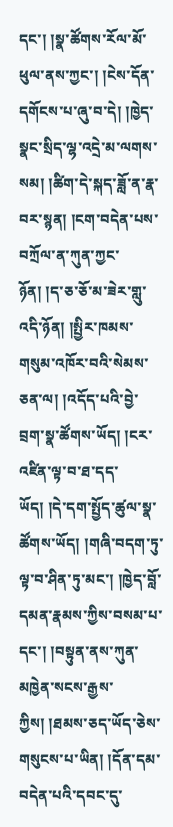དང་། །སྣ་ཚོགས་རོལ་མོ་ཕུལ་ནས་ཀྱང་། །ངེས་དོན་དགོངས་པ་ཞུ་བ་དེ། །ཁྱེད་སྣང་སྲིད་ལྷ་འདྲེ་མ་ལགས་སམ། །ཚིག་དེ་སྐད་ཟློ་ན་རྣ་བར་སྙན། །ངག་བདེན་པས་བཀྲོལ་ན་ཀུན་ཀྱང་ཉོན། །ད་ཅ་ཅོ་མ་ཟེར་གླུ་འདི་ཉོན། །སྤྱིར་ཁམས་གསུམ་འཁོར་བའི་སེམས་ཅན་ལ། །འདོད་པའི་བྱེ་བྲག་སྣ་ཚོགས་ཡོད། །ངར་འཛིན་ལྟ་བ་ཐ་དད་ཡོད། །དེ་དག་སྤྱོད་ཚུལ་སྣ་ཚོགས་ཡོད། །གཞི་བདག་ཏུ་ལྟ་བ་ཤིན་ཏུ་མང་། །ཁྱེད་བློ་དམན་རྣམས་ཀྱིས་བསམ་པ་དང་། །བསྟུན་ནས་ཀུན་མཁྱེན་སངས་རྒྱས་ཀྱིས། །ཐམས་ཅད་ཡོད་ཅེས་གསུངས་པ་ཡིན། །དོན་དམ་བདེན་པའི་དབང་དུ་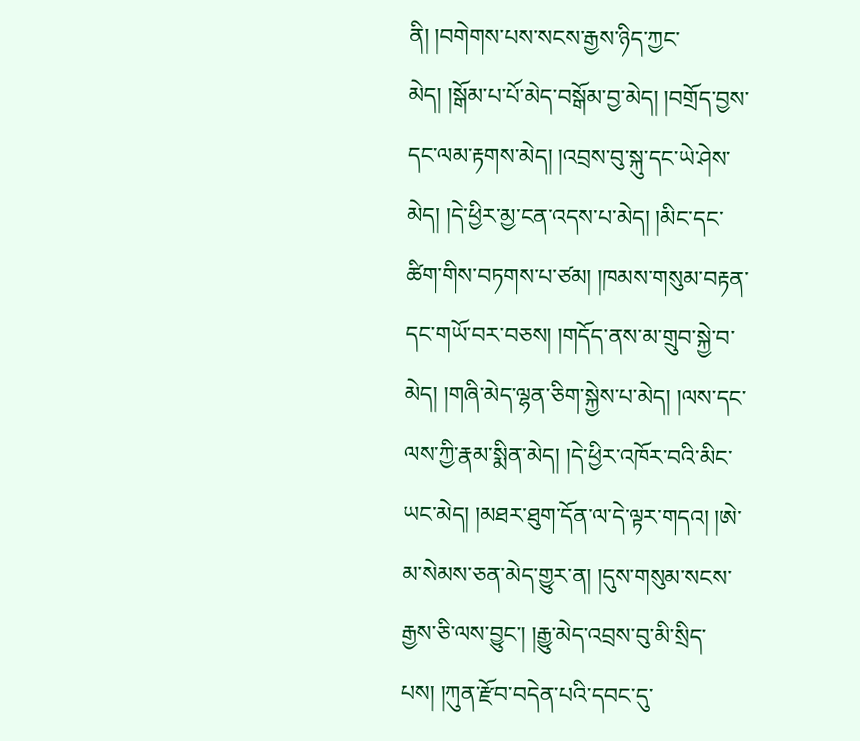ནི། །བགེགས་པས་སངས་རྒྱས་ཉིད་ཀྱང་མེད། །སྒོམ་པ་པོ་མེད་བསྒོམ་བྱ་མེད། །བགྲོད་བྱས་དང་ལམ་རྟགས་མེད། །འབྲས་བུ་སྐུ་དང་ཡེ་ཤེས་མེད། །དེ་ཕྱིར་མྱ་ངན་འདས་པ་མེད། །མིང་དང་ཚིག་གིས་བཏགས་པ་ཙམ། །ཁམས་གསུམ་བརྟན་དང་གཡོ་བར་བཅས། །གདོད་ནས་མ་གྲུབ་སྐྱེ་བ་མེད། །གཞི་མེད་ལྷན་ཅིག་སྐྱེས་པ་མེད། །ལས་དང་ལས་ཀྱི་རྣམ་སྨིན་མེད། །དེ་ཕྱིར་འཁོར་བའི་མིང་ཡང་མེད། །མཐར་ཐུག་དོན་ལ་དེ་ལྟར་གདའ། །ཨེ་མ་སེམས་ཅན་མེད་གྱུར་ན། །དུས་གསུམ་སངས་རྒྱས་ཅི་ལས་བྱུང་། །རྒྱུ་མེད་འབྲས་བུ་མི་སྲིད་པས། །ཀུན་རྫོབ་བདེན་པའི་དབང་དུ་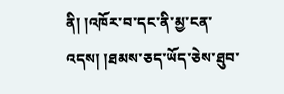ནི། །འཁོར་བ་དང་ནི་མྱ་ངན་འདས། །ཐམས་ཅད་ཡོད་ཅེས་ཐུབ་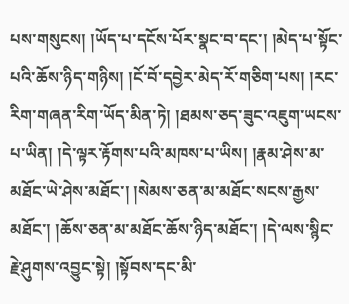པས་གསུངས། །ཡོད་པ་དངོས་པོར་སྣང་བ་དང་། །མེད་པ་སྟོང་པའི་ཆོས་ཉིད་གཉིས། །ངོ་བོ་དབྱེར་མེད་རོ་གཅིག་པས། །རང་རིག་གཞན་རིག་ཡོད་མིན་ཏེ། །ཐམས་ཅད་ཟུང་འཇུག་ཡངས་པ་ཡིན། །དེ་ལྟར་རྟོགས་པའི་མཁས་པ་ཡིས། །རྣམ་ཤེས་མ་མཐོང་ཡེ་ཤེས་མཐོང་། །སེམས་ཅན་མ་མཐོང་སངས་རྒྱས་མཐོང་། །ཆོས་ཅན་མ་མཐོང་ཆོས་ཉིད་མཐོང་། །དེ་ལས་སྙིང་རྗེ་ཤུགས་འབྱུང་སྟེ། །སྟོབས་དང་མི་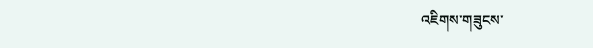འཇིགས་གཟུངས་